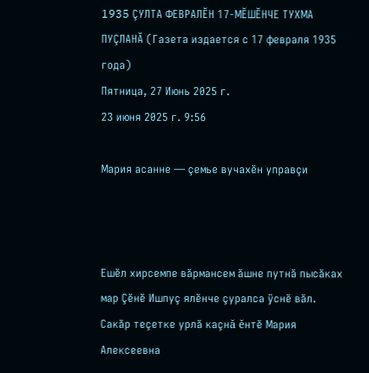1935 ÇУЛТА ФЕВРАЛĔН 17-МĔШĔНЧЕ ТУХМА ПУÇЛАНĂ (Газета издается с 17 февраля 1935 года)
Пятница, 27 Июнь 2025 г.
23 июня 2025 г. 9:56

Мария асанне — çемье вучахĕн управçи



Ешĕл хирсемпе вăрмансем ăшне путнă пысăках мар Çĕнĕ Ишпуç ялĕнче çуралса ÿснĕ вăл. Сакăр теçетке урлă каçнă ĕнтĕ Мария Алексеевна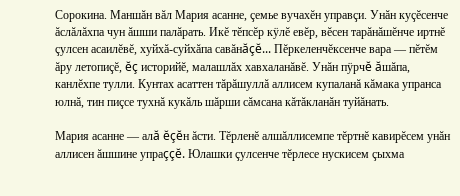Сорокина. Маншăн вăл Мария асанне, çемье вучахĕн управçи. Унăн куçĕсенче ăслăлăхпа чун ăшши палăрать. Икĕ тĕпсĕр кÿлĕ евĕр, вĕсен тарăнăшĕнче иртнĕ çулсен асаилĕвĕ, хуйхă-суйхăпа савăнăçĕ... Пĕркеленчĕксенче вара — пĕтĕм ăру летопиçĕ, ĕç историйĕ, малашлăх хавхаланăвĕ. Унăн пÿрчĕ ăшăпа, канлĕхпе тулли. Кунтах асаттен тăрăшуллă аллисем купаланă кăмака упранса юлнă, тин пиçсе тухнă кукăль шăрши сăмсана кăтăкланăн туйăнать.

Мария асанне — алă ĕçĕн ăсти. Тĕрленĕ алшăллисемпе тĕртнĕ кавирĕсем унăн аллисен ăшшине упраççĕ. Юлашки çулсенче тĕрлесе нускисем çыхма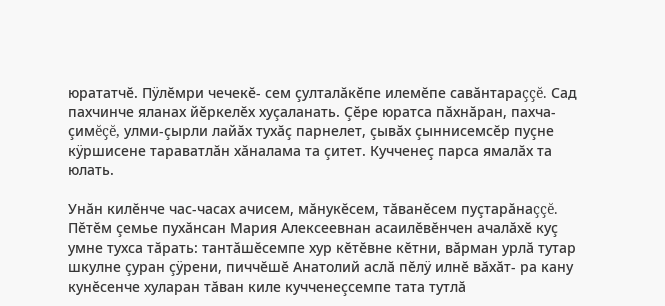юрататчĕ. Пÿлĕмри чечекĕ- сем çулталăкĕпе илемĕпе савăнтараççĕ. Сад пахчинче яланах йĕркелĕх хуçаланать. Çĕре юратса пăхнăран, пахча-çимĕçĕ, улми-çырли лайăх тухăç парнелет, çывăх çыннисемсĕр пуçне кÿршисене тараватлăн хăналама та çитет. Кучченеç парса ямалăх та юлать.

Унăн килĕнче час-часах ачисем, мăнукĕсем, тăванĕсем пуçтарăнаççĕ. Пĕтĕм çемье пухăнсан Мария Алексеевнан асаилĕвĕнчен ачалăхĕ куç умне тухса тăрать: тантăшĕсемпе хур кĕтĕвне кĕтни, вăрман урлă тутар шкулне çуран çÿрени, пиччĕшĕ Анатолий аслă пĕлÿ илнĕ вăхăт- ра кану кунĕсенче хуларан тăван киле кучченеçсемпе тата тутлă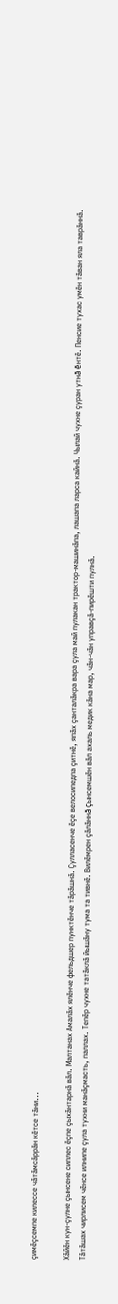çимĕçсемпе килессе чăтăмсăррăн кĕтсе тăни...

Хăйĕн кун-çулне çынсене сиплес ĕçпе çыхăнтарнă вăл. Малтанах Амалăх ялĕнче фельдшер пунктĕнче тăрăшнă. Çулласенче ĕçе велосипедпа çитнĕ, япăх çанталăкра вара çула май пулакан трактор-машинăпа, лашапа ларса кайнă. Чылай чухне çуран утнă ĕнтĕ. Пенсие тухас умĕн тăван яла таврăннă. Тăтăшах чирлисем чĕнсе илнипе çула тухни манăçмасть, паллах. Тепĕр чухне татăклă йышăну тума та тивнĕ. Вилĕмрен çăлăннă çынсемшĕн вăл ахаль медик кăна мар, чăн-чăн управçă-пирĕшти пулнă.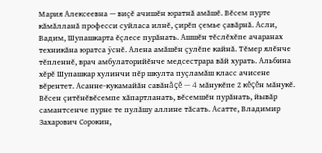Мария Алексеевна — виçĕ ачишĕн юратнă амăшĕ. Вĕсем пурте кăмăлланă професси суйласа илнĕ, çирĕп çемье çавăрнă. Асли, Вадим, Шупашкарта ĕçлесе пурăнать. Ашшĕн тĕслĕхĕпе ачаранах техникăна юратса ÿснĕ. Алена амăшĕн çулĕпе кайнă. Тĕмер ялĕнче тĕпленнĕ, врач амбулаторийĕнче медсестрара вăй хурать. Альбина хĕрĕ Шупашкар хулинчи пĕр шкулта пуçламăш класс ачисене вĕрентет. Асанне-кукамайăн савăнăçĕ — 4 мăнукĕпе 2 кĕçĕн мăнукĕ. Вĕсен çитĕнĕвĕсемпе хăпартланать, вĕсемшĕн пурăнать, йывăр самантсенче пурне те пулăшу аллине тăсать. Асатте, Владимир Захарович Сорокин,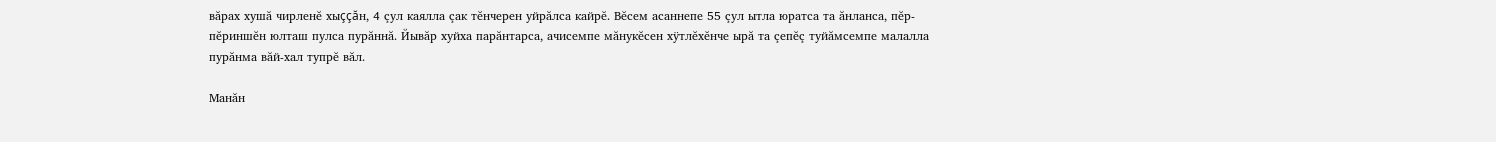вăрах хушă чирленĕ хыççăн, 4 çул каялла çак тĕнчерен уйрăлса кайрĕ. Вĕсем асаннепе 55 çул ытла юратса та ăнланса, пĕр-пĕриншĕн юлташ пулса пурăннă. Йывăр хуйха парăнтарса, ачисемпе мăнукĕсен хÿтлĕхĕнче ырă та çепĕç туйăмсемпе малалла пурăнма вăй-хал тупрĕ вăл.

Манăн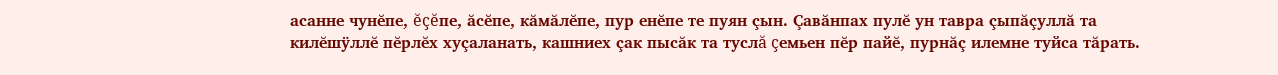асанне чунĕпе, ĕçĕпе, ăсĕпе, кăмăлĕпе, пур енĕпе те пуян çын. Çавăнпах пулĕ ун тавра çыпăçуллă та килĕшÿллĕ пĕрлĕх хуçаланать, кашниех çак пысăк та туслă çемьен пĕр пайĕ, пурнăç илемне туйса тăрать.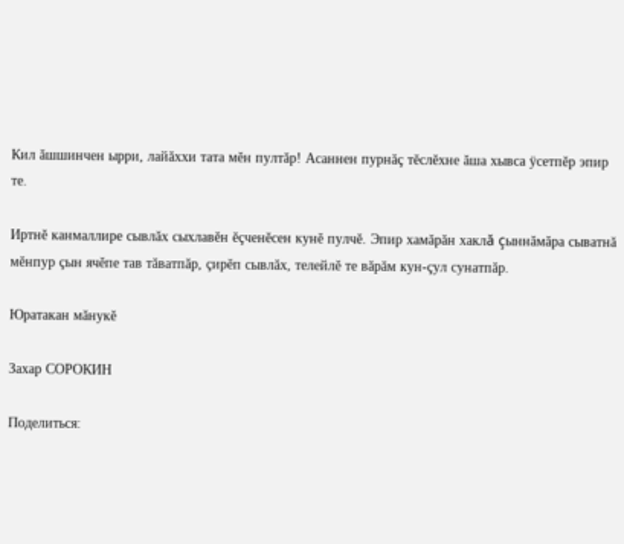Кил ăшшинчен ырри, лайăххи тата мĕн пултăр! Асаннен пурнăç тĕслĕхне ăша хывса ÿсетпĕр эпир те.

Иртнĕ канмаллире сывлăх сыхлавĕн ĕçченĕсен кунĕ пулчĕ. Эпир хамăрăн хаклă çыннăмăра сыватнă мĕнпур çын ячĕпе тав тăватпăр, çирĕп сывлăх, телейлĕ те вăрăм кун-çул сунатпăр.

Юратакан мăнукĕ

Захар СОРОКИН

Поделиться: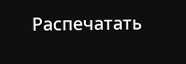Распечатать